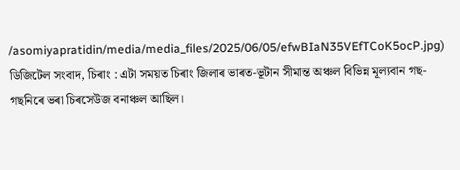/asomiyapratidin/media/media_files/2025/06/05/efwBIaN35VEfTCoK5ocP.jpg)
ডিজিটেল সংবাদ, চিৰাং : এটা সময়ত চিৰাং জিলাৰ ভাৰত-ভূটান সীমান্ত অঞ্চল বিভিন্ন মূল্যবান গছ- গছনিৰে ভৰা চিৰসেউজ বনাঞ্চল আছিল।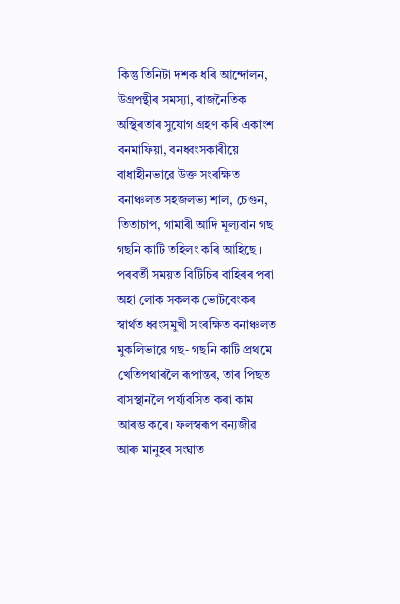কিন্তু তিনিটা দশক ধৰি আন্দোলন, উগ্ৰপন্থীৰ সমস্যা, ৰাজনৈতিক অস্থিৰতাৰ সুযোগ গ্ৰহণ কৰি একাংশ বনমাফিয়া, বনধ্বংসকাৰীয়ে বাধাহীনভাৱে উক্ত সংৰক্ষিত বনাঞ্চলত সহজলভ্য শাল, চেগুন, তিতাচাপ, গামাৰী আদি মূল্যবান গছ গছনি কাটি তহিলং কৰি আহিছে ।
পৰবৰ্তী সময়ত বিটিচিৰ বাহিৰৰ পৰা অহা লোক সকলক ভোটবেংকৰ স্বাৰ্থত ধ্বংসমুখী সংৰক্ষিত বনাঞ্চলত মুকলিভাৱে গছ- গছনি কাটি প্ৰথমে খেতিপথাৰলৈ ৰূপান্তৰ, তাৰ পিছত বাসস্থানলৈ পৰ্য্যবসিত কৰা কাম আৰম্ভ কৰে। ফলস্বৰূপ বন্যজীৱ আৰু মানুহৰ সংঘাত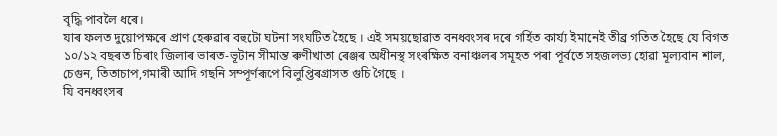বৃদ্ধি পাবলৈ ধৰে।
যাৰ ফলত দুয়োপক্ষৰে প্ৰাণ হেৰুৱাৰ বহুটো ঘটনা সংঘটিত হৈছে । এই সময়ছোৱাত বনধ্বংসৰ দৰে গৰ্হিত কাৰ্য্য ইমানেই তীব্ৰ গতিত হৈছে যে বিগত ১০/১২ বছৰত চিৰাং জিলাৰ ভাৰত-ভূটান সীমান্ত ৰুণীখাতা ৰেঞ্জৰ অধীনস্থ সংৰক্ষিত বনাঞ্চলৰ সমূহত পৰা পূৰ্বতে সহজলভ্য হোৱা মূল্যবান শাল, চেগুন, তিতাচাপ,গমাৰী আদি গছনি সম্পূৰ্ণৰূপে বিলুপ্তিৰগ্ৰাসত গুচি গৈছে ।
যি বনধ্বংসৰ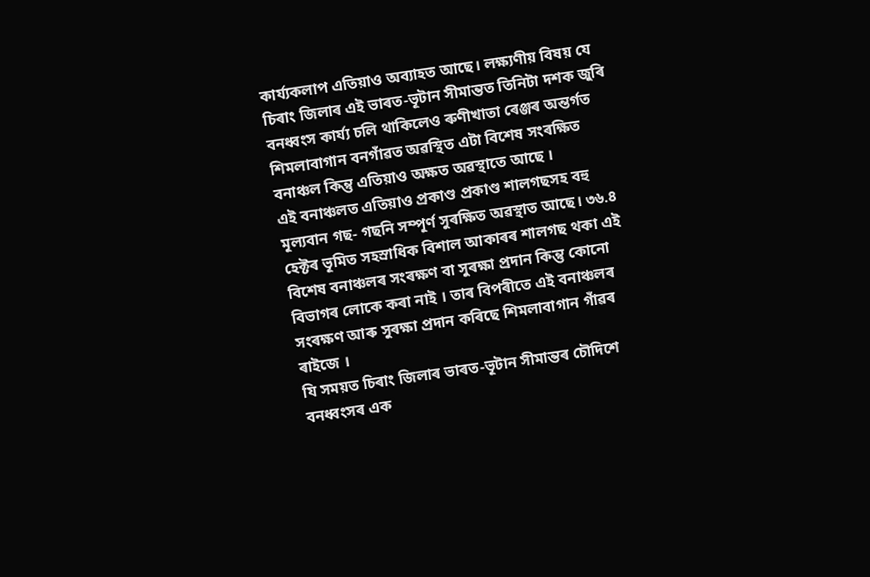কাৰ্য্যকলাপ এতিয়াও অব্যাহত আছে। লক্ষ্যণীয় বিষয় যে চিৰাং জিলাৰ এই ভাৰত-ভূটান সীমান্তত তিনিটা দশক জুৰি বনধ্বংস কাৰ্য্য চলি থাকিলেও ৰুণীখাতা ৰেঞ্জৰ অন্তৰ্গত শিমলাবাগান বনগাঁৱত অৱস্থিত এটা বিশেষ সংৰক্ষিত বনাঞ্চল কিন্তু এতিয়াও অক্ষত অৱস্থাতে আছে ।
এই বনাঞ্চলত এতিয়াও প্ৰকাণ্ড প্ৰকাণ্ড শালগছসহ বহু মূল্যবান গছ- গছনি সম্পূৰ্ণ সুৰক্ষিত অৱস্থাত আছে। ৩৬.৪ হেক্টৰ ভূমিত সহস্ৰাধিক বিশাল আকাৰৰ শালগছ থকা এই বিশেষ বনাঞ্চলৰ সংৰক্ষণ বা সুৰক্ষা প্ৰদান কিন্তু কোনো বিভাগৰ লোকে কৰা নাই । তাৰ বিপৰীতে এই বনাঞ্চলৰ সংৰক্ষণ আৰু সুৰক্ষা প্ৰদান কৰিছে শিমলাবাগান গাঁৱৰ ৰাইজে ।
যি সময়ত চিৰাং জিলাৰ ভাৰত-ভূটান সীমান্তৰ চৌদিশে বনধ্বংসৰ এক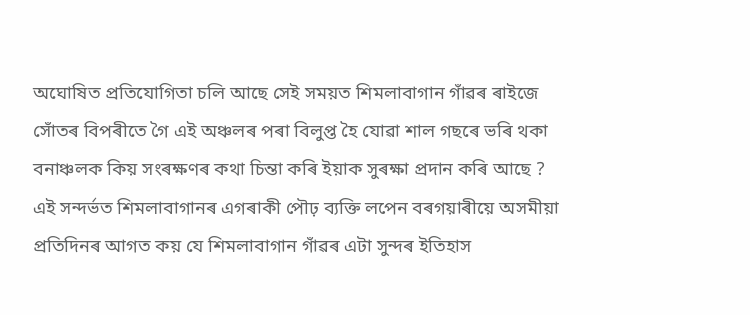অঘোষিত প্ৰতিযোগিতা চলি আছে সেই সময়ত শিমলাবাগান গাঁৱৰ ৰাইজে সোঁতৰ বিপৰীতে গৈ এই অঞ্চলৰ পৰা বিলুপ্ত হৈ যোৱা শাল গছৰে ভৰি থকা বনাঞ্চলক কিয় সংৰক্ষণৰ কথা চিন্তা কৰি ইয়াক সুৰক্ষা প্ৰদান কৰি আছে ? এই সন্দৰ্ভত শিমলাবাগানৰ এগৰাকী পৌঢ় ব্যক্তি লপেন বৰগয়াৰীয়ে অসমীয়া প্ৰতিদিনৰ আগত কয় যে শিমলাবাগান গাঁৱৰ এটা সুন্দৰ ইতিহাস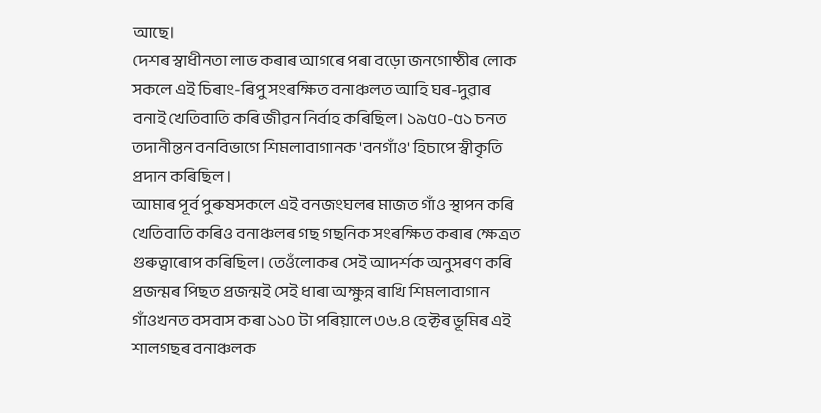আছে।
দেশৰ স্বাধীনতা লাভ কৰাৰ আগৰে পৰা বড়ো জনগোষ্ঠীৰ লোক সকলে এই চিৰাং-ৰিপু সংৰক্ষিত বনাঞ্চলত আহি ঘৰ-দুৱাৰ বনাই খেতিবাতি কৰি জীৱন নিৰ্বাহ কৰিছিল। ১৯৫০-৫১ চনত তদানীন্তন বনবিভাগে শিমলাবাগানক 'বনগাঁও' হিচাপে স্বীকৃতি প্ৰদান কৰিছিল ।
আমাৰ পূৰ্ব পুৰুষসকলে এই বনজংঘলৰ মাজত গাঁও স্থাপন কৰি খেতিবাতি কৰিও বনাঞ্চলৰ গছ গছনিক সংৰক্ষিত কৰাৰ ক্ষেত্ৰত গুৰুত্বাৰোপ কৰিছিল। তেওঁলোকৰ সেই আদৰ্শক অনুসৰণ কৰি প্ৰজন্মৰ পিছত প্ৰজন্মই সেই ধাৰা অক্ষুন্ন ৰাখি শিমলাবাগান গাঁওখনত বসবাস কৰা ১১০ টা পৰিয়ালে ৩৬.৪ হেক্টৰ ভূমিৰ এই শালগছৰ বনাঞ্চলক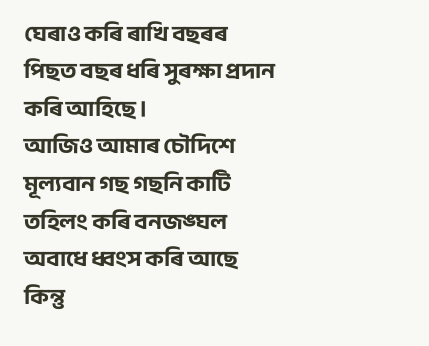ঘেৰাও কৰি ৰাখি বছৰৰ পিছত বছৰ ধৰি সুৰক্ষা প্ৰদান কৰি আহিছে ।
আজিও আমাৰ চৌদিশে মূল্যবান গছ গছনি কাটি তহিলং কৰি বনজঙ্ঘল অবাধে ধ্বংস কৰি আছে কিন্তু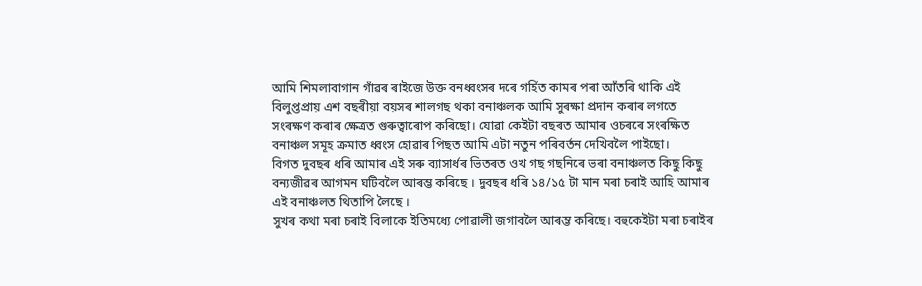আমি শিমলাবাগান গাঁৱৰ ৰাইজে উক্ত বনধ্বংসৰ দৰে গৰ্হিত কামৰ পৰা আঁতৰি থাকি এই বিলুপ্তপ্ৰায় এশ বছৰীয়া বয়সৰ শালগছ থকা বনাঞ্চলক আমি সুৰক্ষা প্ৰদান কৰাৰ লগতে সংৰক্ষণ কৰাৰ ক্ষেত্ৰত গুৰুত্বাৰোপ কৰিছো। যোৱা কেইটা বছৰত আমাৰ ওচৰৰে সংৰক্ষিত বনাঞ্চল সমূহ ক্ৰমাত ধ্বংস হোৱাৰ পিছত আমি এটা নতুন পৰিবৰ্তন দেখিবলৈ পাইছো।
বিগত দুবছৰ ধৰি আমাৰ এই সৰু ব্যাসাৰ্ধৰ ভিতৰত ওখ গছ গছনিৰে ভৰা বনাঞ্চলত কিছু কিছু বন্যজীৱৰ আগমন ঘটিবলৈ আৰম্ভ কৰিছে । দুবছৰ ধৰি ১৪/১৫ টা মান মৰা চৰাই আহি আমাৰ এই বনাঞ্চলত থিতাপি লৈছে ।
সুখৰ কথা মৰা চৰাই বিলাকে ইতিমধ্যে পোৱালী জগাবলৈ আৰম্ভ কৰিছে। বহুকেইটা মৰা চৰাইৰ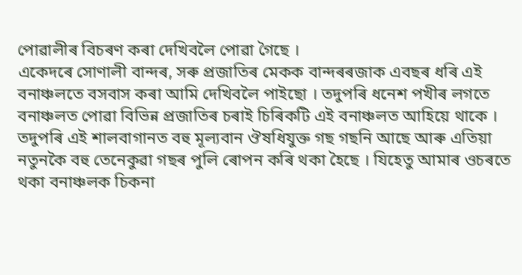পোৱালীৰ বিচৰণ কৰা দেখিবলৈ পোৱা গৈছে ।
একেদৰে সোণালী বান্দৰ, সৰু প্ৰজাতিৰ মেকক বান্দৰৰজাক এবছৰ ধৰি এই বনাঞ্চলতে বসবাস কৰা আমি দেখিবলৈ পাইছো । তদুপৰি ধনেশ পখীৰ লগতে বনাঞ্চলত পোৱা বিভিন্ন প্ৰজাতিৰ চৰাই চিৰিকটি এই বনাঞ্চলত আহিয়ে থাকে ।
তদুপৰি এই শালবাগানত বহু মূল্যবান ঔষধিযুক্ত গছ গছনি আছে আৰু এতিয়া নতুনকৈ বহু তেনেকুৱা গছৰ পুলি ৰোপন কৰি থকা হৈছে । যিহেতু আমাৰ ওচৰতে থকা বনাঞ্চলক চিকনা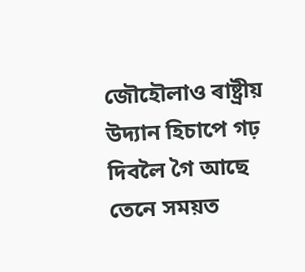জৌহৌলাও ৰাষ্ট্ৰীয় উদ্যান হিচাপে গঢ় দিবলৈ গৈ আছে তেনে সময়ত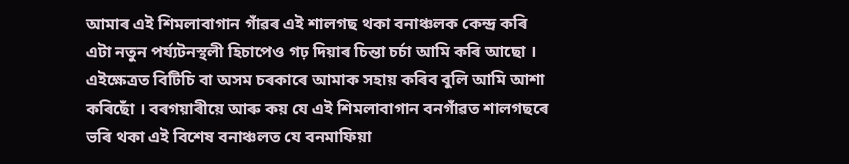আমাৰ এই শিমলাবাগান গাঁৱৰ এই শালগছ থকা বনাঞ্চলক কেন্দ্ৰ কৰি এটা নতুন পৰ্য্যটনস্থলী হিচাপেও গঢ় দিয়াৰ চিন্তা চৰ্চা আমি কৰি আছো ।
এইক্ষেত্ৰত বিটিচি বা অসম চৰকাৰে আমাক সহায় কৰিব বুলি আমি আশা কৰিছোঁ । বৰগয়াৰীয়ে আৰু কয় যে এই শিমলাবাগান বনগাঁৱত শালগছৰে ভৰি থকা এই বিশেষ বনাঞ্চলত যে বনমাফিয়া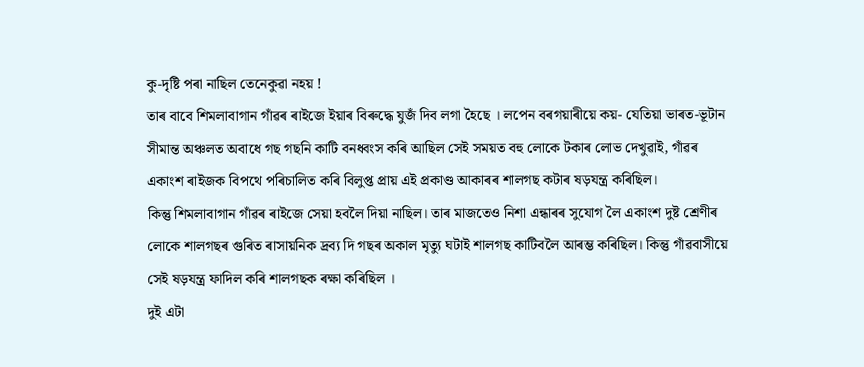কু-দৃষ্টি পৰা নাছিল তেনেকুৱা নহয় !
তাৰ বাবে শিমলাবাগান গাঁৱৰ ৰাইজে ইয়াৰ বিৰুদ্ধে যুজঁ দিব লগা হৈছে । লপেন বৰগয়াৰীয়ে কয়- যেতিয়া ভাৰত-ভূটান সীমান্ত অঞ্চলত অবাধে গছ গছনি কাটি বনধ্বংস কৰি আছিল সেই সময়ত বহু লোকে টকাৰ লোভ দেখুৱাই, গাঁৱৰ একাংশ ৰাইজক বিপথে পৰিচালিত কৰি বিলুপ্ত প্ৰায় এই প্ৰকাণ্ড আকাৰৰ শালগছ কটাৰ ষড়যন্ত্ৰ কৰিছিল।
কিন্তু শিমলাবাগান গাঁৱৰ ৰাইজে সেয়া হবলৈ দিয়া নাছিল। তাৰ মাজতেও নিশা এন্ধাৰৰ সুযোগ লৈ একাংশ দুষ্ট শ্ৰেণীৰ লোকে শালগছৰ গুৰিত ৰাসায়নিক দ্ৰব্য দি গছৰ অকাল মৃত্যু ঘটাই শালগছ কাটিবলৈ আৰম্ভ কৰিছিল। কিন্তু গাঁৱবাসীয়ে সেই ষড়যন্ত্ৰ ফাদিল কৰি শালগছক ৰক্ষা কৰিছিল ।
দুই এটা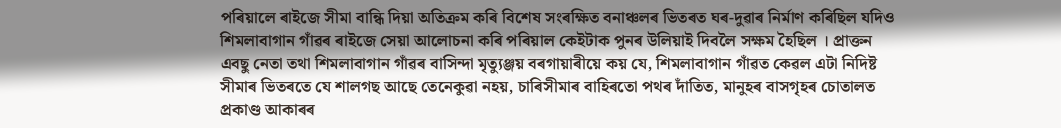পৰিয়ালে ৰাইজে সীমা বান্ধি দিয়া অতিক্ৰম কৰি বিশেষ সংৰক্ষিত বনাঞ্চলৰ ভিতৰত ঘৰ-দুৱাৰ নিৰ্মাণ কৰিছিল যদিও শিমলাবাগান গাঁৱৰ ৰাইজে সেয়া আলোচনা কৰি পৰিয়াল কেইটাক পুনৰ উলিয়াই দিবলৈ সক্ষম হৈছিল । প্ৰাক্তন এবছু নেতা তথা শিমলাবাগান গাঁৱৰ বাসিন্দা মৃত্যুঞ্জয় বৰগায়াৰীয়ে কয় যে, শিমলাবাগান গাঁৱত কেৱল এটা নিদিষ্ট সীমাৰ ভিতৰতে যে শালগছ আছে তেনেকুৱা নহয়, চাৰিসীমাৰ বাহিৰতো পথৰ দাঁতিত, মানুহৰ বাসগৃহৰ চোতালত প্ৰকাণ্ড আকাৰৰ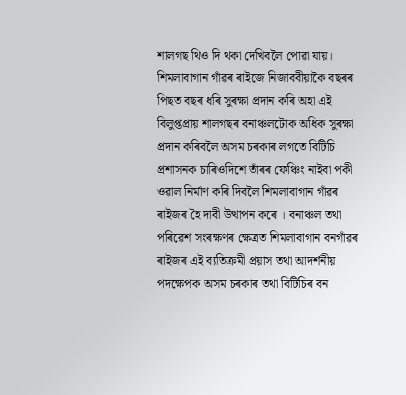শালগছ থিও দি থকা দেখিবলৈ পোৱা যায়।
শিমলাবাগান গাঁৱৰ ৰাইজে নিজাববীয়াকৈ বছৰৰ পিছত বছৰ ধৰি সুৰক্ষা প্ৰদান কৰি অহা এই বিলুপ্তপ্ৰায় শালগছৰ বনাঞ্চলটোক অধিক সুৰক্ষা প্ৰদান কৰিবলৈ অসম চৰকাৰ লগতে বিটিচি প্ৰশাসনক চাৰিওদিশে তাঁৰৰ ফেঞ্চিং নাইবা পকী ওৱাল নিৰ্মাণ কৰি দিবলৈ শিমলাবাগান গাঁৱৰ ৰাইজৰ হৈ দাবী উত্থাপন কৰে । বনাঞ্চল তথা পৰিৱেশ সংৰক্ষণৰ ক্ষেত্ৰত শিমলাবাগান বনগাঁৱৰ ৰাইজৰ এই ব্যতিক্ৰমী প্ৰয়াস তথা আদৰ্শনীয় পদক্ষেপক অসম চৰকাৰ তথা বিটিচিৰ বন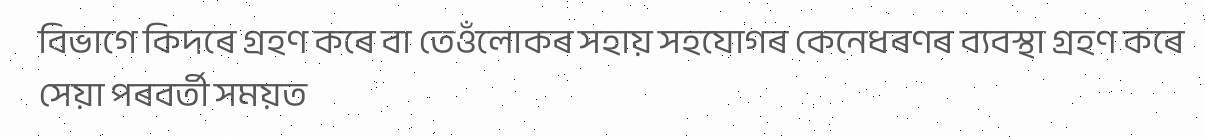বিভাগে কিদৰে গ্ৰহণ কৰে বা তেওঁলোকৰ সহায় সহযোগৰ কেনেধৰণৰ ব্যবস্থা গ্ৰহণ কৰে সেয়া পৰবৰ্তী সময়ত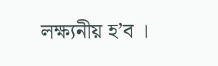লক্ষ্যনীয় হ’ব ।